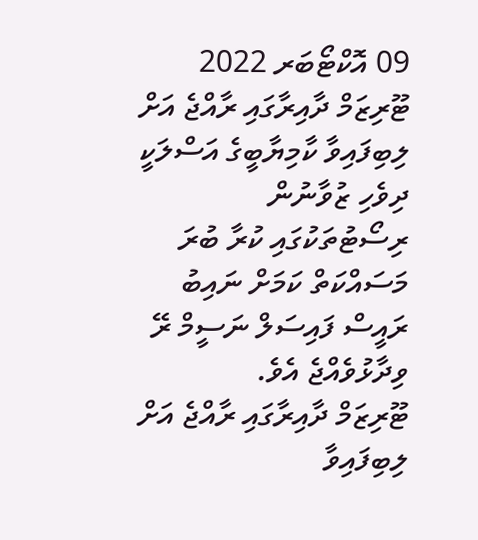09 އޮކްޓޯބަރ 2022
ޓޫރިޒަމް ދާއިރާގައި ރާއްޖެ އަށް ލިބިފައިވާ ކާމިޔާބީގެ އަސްލަކީ ދިވެހި ޒުވާނުން ރިސޯޓުތަކުގައި ކުރާ ބުރަ މަސައްކަތް ކަމަށް ނައިބު ރައީސް ފައިސަލް ނަސީމް ރޭ ވިދާޅުވެއްޖެ އެވެ.
ޓޫރިޒަމް ދާއިރާގައި ރާއްޖެ އަށް ލިބިފައިވާ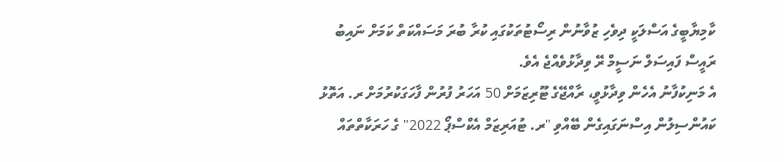ކާމިޔާބީގެ އަސްލަކީ ދިވެހި ޒުވާނުން ރިސޯޓުތަކުގައި ކުރާ ބުރަ މަސައްކަތް ކަމަށް ނައިބު ރައީސް ފައިސަލް ނަސީމް ރޭ ވިދާޅުވެއްޖެ އެވެ.
އެ މަނިކުފާނު އެހެން ވިދާޅުވީ، ރާއްޖޭގެ ޓޫރިޒަމަށް 50 އަހަރު ފުރުން ފާހަގަކުރުމަށް ރ. އަތޮޅު ކައުންސިލުން އިސްނަގައިގެން ބޭއްވި "ރ. ޓުއަރިޒަމް އެކްސްޕޯ 2022" ގެ ހަރަކާތްތައް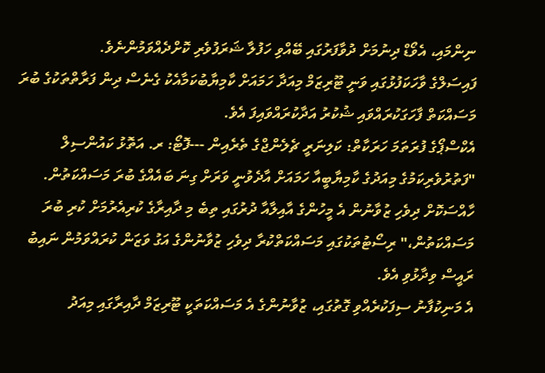ނިންމައި، އެވޯޑް ދިނުމަށް ދުވާފަރުގައި ބޭއްވި ހަފުލާ ޝަރަފުވެރި ކޮށްދެއްވަމުންނެވެ.
ފައިސަލްގެ ވާހަކަފުޅުގައި ވަނީ ޓޫރިޒަމް މިއަދާ ހަމައަށް ކާމިޔާބުކަމާއެކު ގެނެސް ދިން ފަރާތްތަކުގެ ބުރަ މަސައްކަތް ފާހަގަކުރައްވައި ޝުކުރު އަދާކުރައްވައިފަ އެވެ.
އެކްސްޕޯގެ ފުރަތަމަ ހަރަކާތް: ކަލިނަރީ ޗެލެންޖްގެ ތެރެއިން ---ފޮޓޯ: ރ. އަތޮޅު ކައުންސިލް
"ފަތުރުވެރިކަމުގެ މިއަދުގެ ކާމިޔާބީއާ ހަމައަށް އާދެވުނީ ވަރަށް ގިނަ ބައެއްގެ ބުރަ މަސައްކަތުން. ހާއްސަކޮށް ދިވެހި ޒުވާނުން އެ މީހުންގެ އާއިލާއާ ދުރުގައި ތިބެ މި ދާއިރާގެ ކުރިއެރުމަށް ކުރި ބުރަ މަސައްކަތުން،" ރިސޯޓުތަކުގައި މަސައްކަތްކުރާ ދިވެހި ޒުވާނުންގެ އަގު ވަޒަން ކުރައްވަމުން ނައިބު ރައީސް ވިދާޅުވި އެވެ.
އެ މަނިކުފާނު ސިފަކުރެއްވި ގޮތުގައި، ޒުވާނުންގެ އެ މަސައްކަތަކީ ޓޫރިޒަމް ދާއިރާގައި މިއަދު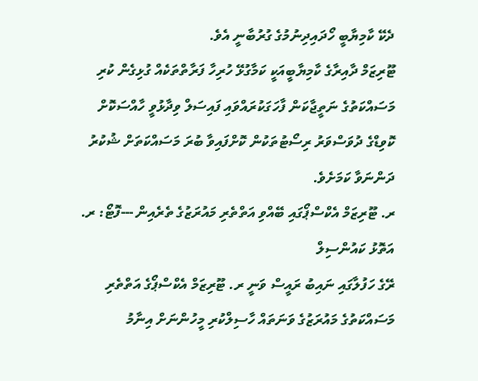ދެކޭ ކާމިޔާބީ ހޯދައިދިނުމުގެ ގުރުބާނީ އެވެ.
ޓޫރިޒަމް ދާއިރާގެ ކާމިޔާބީއަކީ ކަމާގުޅޭ ހުރިހާ ފަރާތްތަކެއް ގުޅިގެން ކުރި މަސައްކަތުގެ ނަތީޖާކަން ފާހަގަކުރައްވައި ފައިސަލް ވިދާޅުވީ ހާއްސަކޮށް ކޮވިޑްގެ ދުވަސްވަރު ރިސޯޓުތަކުން ކޮށްފައިވާ ބުރަ މަސައްކަތަށް ޝުކުރު ދަންނަވާ ކަމަށެވެ.
ރ. ޓޫރިޒަމް އެކްސްޕޯގައި ބޭއްވި އަތްތެރި މައުރަޒުގެ ތެރެއިން ---ފޮޓޯ: ރ. އަތޮޅު ކައުންސިލް
ރޭގެ ހަފުލާގައި ނައިބު ރައީސް ވަނީ ރ. ޓޫރިޒަމް އެކްސްޕޯގެ އަތްތެރި މަސައްކަތުގެ މައުރަޒުގެ ވަނަތައް ހާސިލްކުރި މީހުންނަށް އިނާމު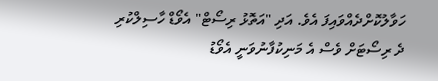ހަވާލުކޮށްދެއްވައިފަ އެވެ. އަދި "އަތޮޅު ރިސޯޓް" އެވޯޑް ހާސިލްކުރި ދެ ރިސޯޓަށް ވެސް އެ މަނިކުފާނުވަނީ އެވޯޑު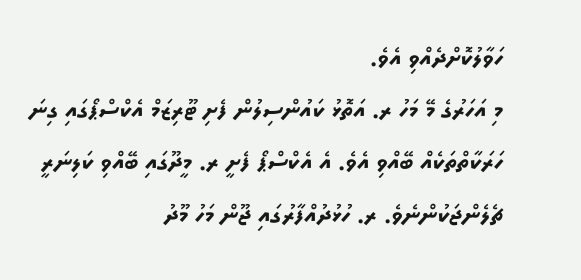ހަވާލުކޮށްދެއްވި އެވެ.
މި އަހަރުގެ މޭ މަހު ރ. އަތޮޅު ކައުންސިލުން ފެށި ޓޫރިޒަމް އެކްސްޕޯގައި ގިނަ ހަރަކާތްތަކެއް ބޭއްވި އެވެ. އެ އެކްސްޕޯ ފެށީ ރ. މީދޫގައި ބޭއްވި ކަލިނަރީ ޗެލެންޖަކުންނެވެ. ރ. ހުޅުދުއްފާރުގައި ޖޫން މަހު މޫދު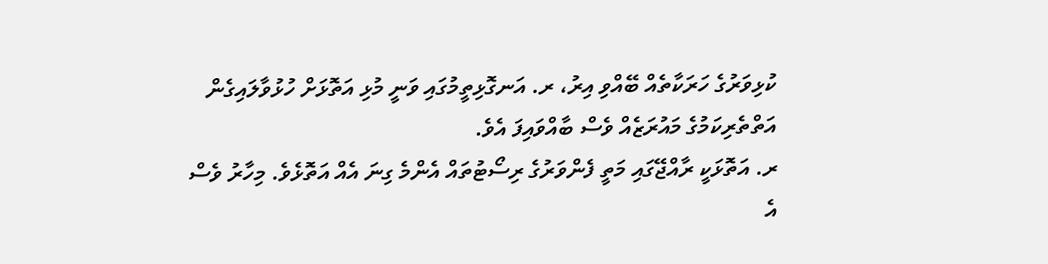ކުޅިވަރުގެ ހަރަކާތެއް ބޭއްވި އިރު، ރ. އަނގޮޅިތީމުގައި ވަނީ މުޅި އަތޮޅަށް ހުޅުވާލައިގެން އަތްތެރިކަމުގެ މައުރަޒެއް ވެސް ބާއްވައިފަ އެވެ.
ރ. އަތޮޅަކީ ރާއްޖޭގައި މަތީ ފެންވަރުގެ ރިސޯޓުތައް އެންމެ ގިނަ އެއް އަތޮޅެވެ. މިހާރު ވެސް އެ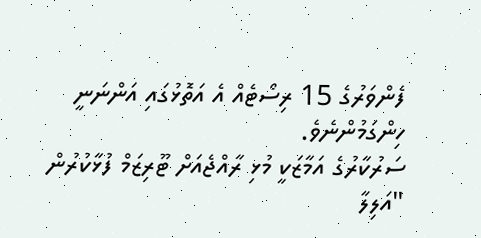ފެންވަރުގެ 15 ރިސޯޓެއް އެ އަތޮޅުގައި އަންނަނީ ހިންގަމުންނެވެ.
ސަރުކާރުގެ އަމާޒަކީ މުޅި ރާއްޖެއަށް ޓޫރިޒަމް ފުޅާކުރުން
"އަލިލާ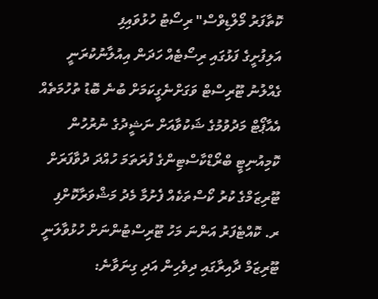ކޮތާފަރު މޯލްޑިވްސް" ރިސޯޓު ހުޅުވައިފި
އަލިފުށީގެ ފަޅުގައި ރިސޯޓެއް ހަދަން އިއުލާނުކުރަނީ
ގެއްލުނު ޓޫރިސްޓް ވަގަށްނެގީކަމަށް ބުނެ ބޮޑު ތުހުމަތެއް
އެއާޕޯޓް މަދުވުމުގެ ޝަކުވާއަށް ނަޝީދުގެ ނުރުހުން
ކޮމިއުނިޓީ ބްރޯޑްކާސްޓިންގެ ފުރަތަމަ ހުއްދަ ދުވާފަރަށް
ޓޫރިޒަމްގެ ކުރު ކޯސްތަކެއް ފެށުމާ މެދު މަޝްވަރާކޮށްފި
ރ. ކޮއްޓެފަރު އަންނަ މަހު ޓޫރިސްޓުންނަށް ހުޅުވާލަނީ
ޓޫރިޒަމް ދާއިރާގައި ދިވެހިން އަދި ގިނަވާނެ: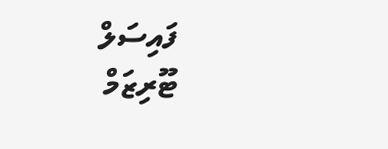ފައިސަލް
ޓޫރިޒަމް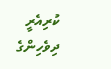ކުރިއެރީ ދިވެހިންގެ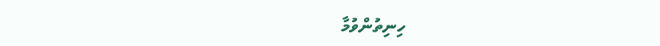ހިނިތުންވުމާ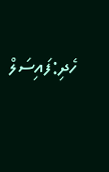ހެދި:ފައިސަލް